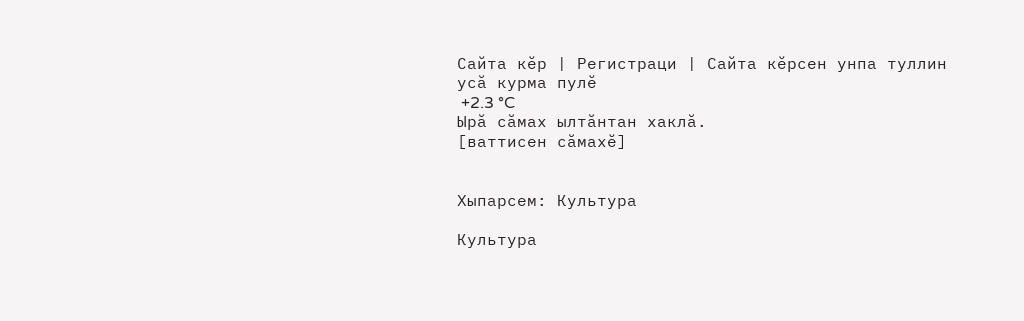Сайта кӗр | Регистраци | Сайта кӗрсен унпа туллин усӑ курма пулӗ
 +2.3 °C
Ырӑ сӑмах ылтӑнтан хаклӑ.
[ваттисен сӑмахӗ]


Хыпарсем: Культура

Культура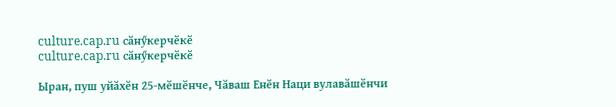culture.cap.ru сӑнӳкерчӗкӗ
culture.cap.ru сӑнӳкерчӗкӗ

Ыран, пуш уйӑхӗн 25-мӗшӗнче, Чӑваш Енӗн Наци вулавӑшӗнчи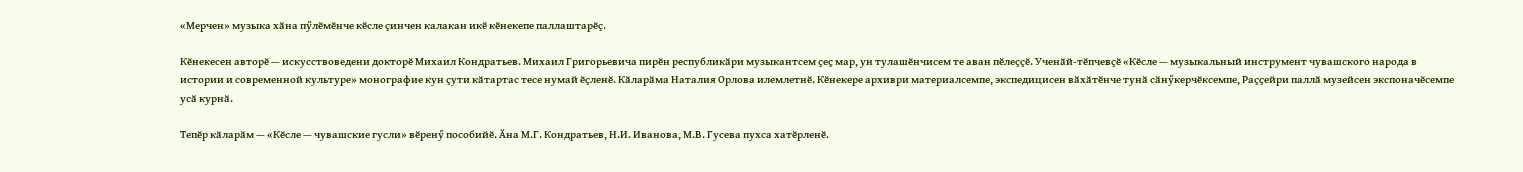«Мерчен» музыка хӑна пӳлӗмӗнче кӗсле ҫинчен калакан икӗ кӗнекепе паллаштарӗҫ.

Кӗнекесен авторӗ — искусствоведени докторӗ Михаил Кондратьев. Михаил Григорьевича пирӗн республикӑри музыкантсем ҫеҫ мар, ун тулашӗнчисем те аван пӗлеҫҫӗ. Ученӑй-тӗпчевҫӗ «Кӗсле — музыкальный инструмент чувашского народа в истории и современной культуре» монографие кун ҫути кӑтартас тесе нумай ӗҫленӗ. Кӑларӑма Наталия Орлова илемлетнӗ. Кӗнекере архиври материалсемпе, экспедицисен вӑхӑтӗнче тунӑ сӑнӳкерчӗксемпе, Раҫҫейри паллӑ музейсен экспоначӗсемпе усӑ курнӑ.

Тепӗр кӑларӑм — «Кӗсле — чувашские гусли» вӗренӳ пособийӗ. Ӑна М.Г. Кондратьев, Н.И. Иванова, М.В. Гусева пухса хатӗрленӗ.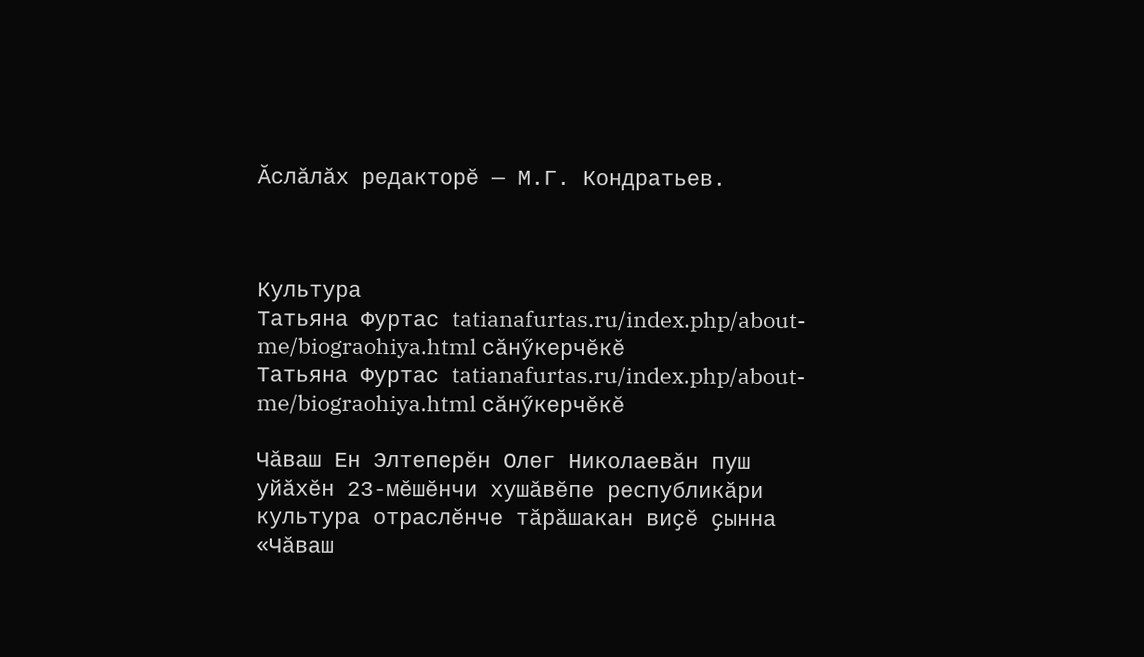Ӑслӑлӑх редакторӗ — М.Г. Кондратьев.



Культура
Татьяна Фуртас tatianafurtas.ru/index.php/about-me/biograohiya.html сӑнӳкерчӗкӗ
Татьяна Фуртас tatianafurtas.ru/index.php/about-me/biograohiya.html сӑнӳкерчӗкӗ

Чӑваш Ен Элтеперӗн Олег Николаевӑн пуш уйӑхӗн 23-мӗшӗнчи хушӑвӗпе республикӑри культура отраслӗнче тӑрӑшакан виҫӗ ҫынна «Чӑваш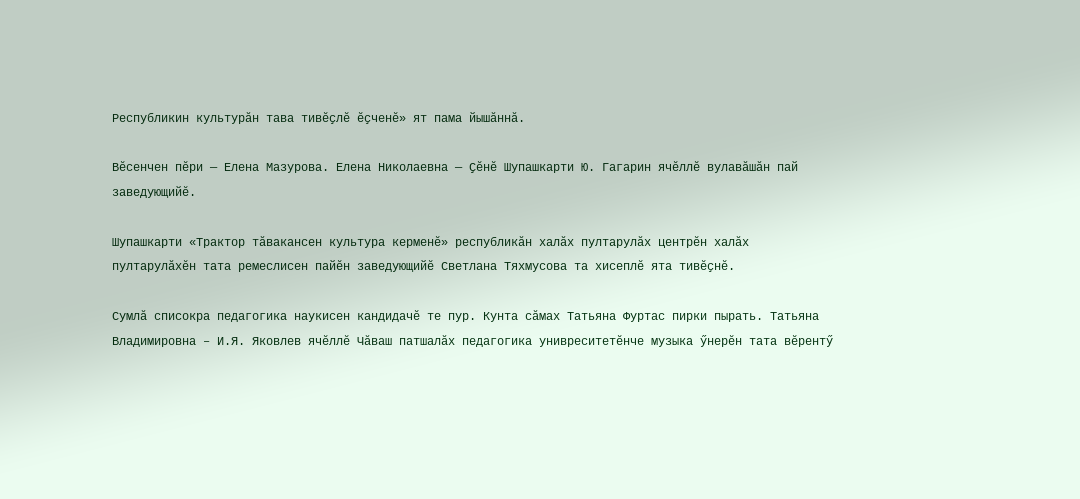Республикин культурӑн тава тивӗҫлӗ ӗҫченӗ» ят пама йышӑннӑ.

Вӗсенчен пӗри — Елена Мазурова. Елена Николаевна — Ҫӗнӗ Шупашкарти Ю. Гагарин ячӗллӗ вулавӑшӑн пай заведующийӗ.

Шупашкарти «Трактор тӑвакансен культура керменӗ» республикӑн халӑх пултарулӑх центрӗн халӑх пултарулӑхӗн тата ремеслисен пайӗн заведующийӗ Светлана Тяхмусова та хисеплӗ ята тивӗҫнӗ.

Сумлӑ списокра педагогика наукисен кандидачӗ те пур. Кунта сӑмах Татьяна Фуртас пирки пырать. Татьяна Владимировна – И.Я. Яковлев ячӗллӗ Чӑваш патшалӑх педагогика унивреситетӗнче музыка ӳнерӗн тата вӗрентӳ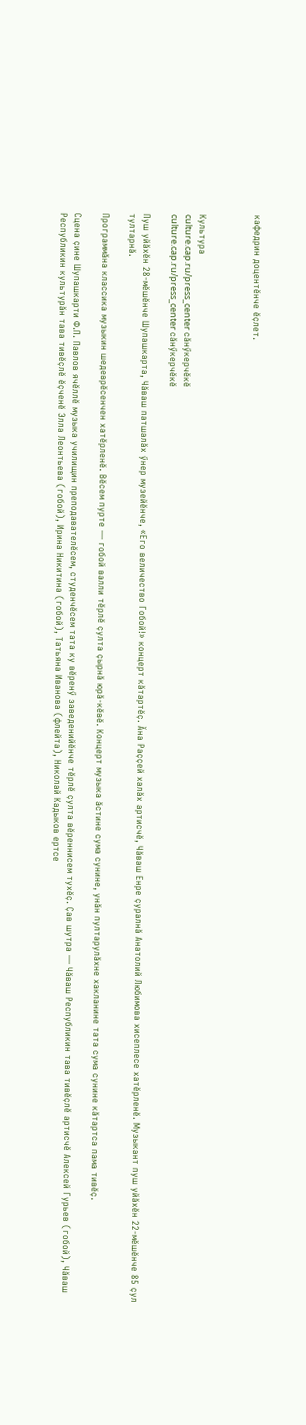кафедрин доцентӗнче ӗҫлет.



Культура
culture.cap.ru/press_center сӑнӳкерчӗкӗ
culture.cap.ru/press_center сӑнӳкерчӗкӗ

Пуш уйӑхӗн 28-мӗшӗнче Шупашкарта, Чӑваш патшалӑх ӳнер музейӗнче, «Его величество Гобой!» концерт кӑтартӗҫ. Ӑна Раҫҫей халӑх артисчӗ, Чӑваш Енре ҫуралнӑ Анатолий Любимова хисеплесе хатӗрленӗ. Музыкант пуш уйӑхӗн 22-мӗшӗнче 85 ҫул тултарнӑ.

Программӑна классика музыкин шедеврӗсенчен хатӗрленӗ. Вӗсем пурте — гобой валли тӗрлӗ ҫулта ҫырнӑ юрӑ-кӗвӗ. Концерт музыка ӑстине сума сунине, унӑн пултарулӑхне хакланине тата сума сунине кӑтартса пама тивӗҫ.

Сцена ҫине Шупашкарти Ф.П. Павлов ячӗллӗ музыка училищин преподавателӗсем, студенчӗсем тата ку вӗренӳ заведенийӗнче тӗрлӗ ҫулта вӗреннисем тухӗҫ. Ҫав шутра — Чӑваш Республикин тава тивӗҫлӗ артисчӗ Алексей Гурьев (гобой), Чӑваш Республикин культурӑн тава тивӗҫлӗ ӗҫченӗ Элла Леонтьева (гобой), Ирина Никитина (гобой), Татьяна Иванова (флейта), Николай Кадыков ертсе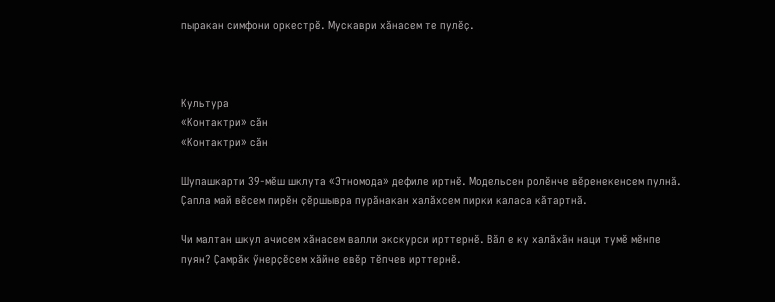пыракан симфони оркестрӗ. Мускаври хӑнасем те пулӗҫ.



Культура
«Контактри» сӑн
«Контактри» сӑн

Шупашкарти 39-мӗш шклута «Этномода» дефиле иртнӗ. Модельсен ролӗнче вӗренекенсем пулнӑ. Ҫапла май вӗсем пирӗн ҫӗршывра пурӑнакан халӑхсем пирки каласа кӑтартнӑ.

Чи малтан шкул ачисем хӑнасем валли экскурси ирттернӗ. Вӑл е ку халӑхӑн наци тумӗ мӗнпе пуян? Ҫамрӑк ӳнерҫӗсем хӑйне евӗр тӗпчев ирттернӗ.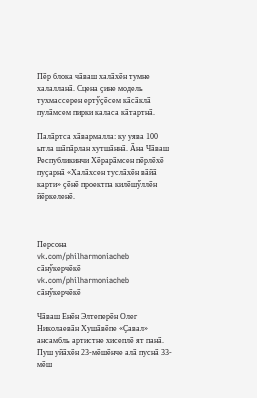Пӗр блока чӑваш халӑхӗн тумне халалланӑ. Сцена ҫине модель тухмассерен ертӳҫӗсем кӑсӑклӑ пулӑмсем пирки каласа кӑтартнӑ.

Палӑртса хӑвармалла: ку уява 100 ытла шӑпӑрлан хутшӑннӑ. Ӑна Чӑваш Республикинчи Хӗрарӑмсен пӗрлӗхӗ пуҫарнӑ «Халӑхсен туслӑхӗн вӑйӑ карти» ҫӗнӗ проектпа килӗшӳллӗн йӗркеленӗ.



Персона
vk.com/philharmoniacheb сӑнӳкерчӗкӗ
vk.com/philharmoniacheb сӑнӳкерчӗкӗ

Чӑваш Енӗн Элтеперӗн Олег Николаевӑн Хушӑвӗпе «Ҫавал» ансамбль артистне хисеплӗ ят панӑ. Пуш уйӑхӗн 23-мӗшӗнче алӑ пуснӑ 33-мӗш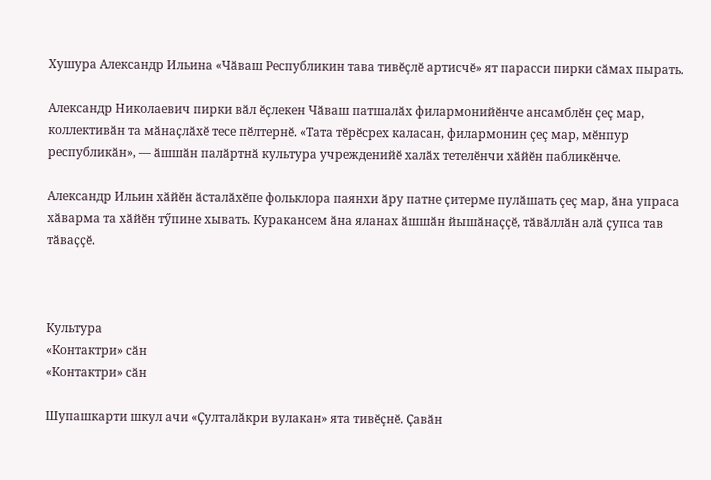Хушура Александр Ильина «Чӑваш Республикин тава тивӗҫлӗ артисчӗ» ят парасси пирки сӑмах пырать.

Александр Николаевич пирки вӑл ӗҫлекен Чӑваш патшалӑх филармонийӗнче ансамблӗн ҫеҫ мар, коллективӑн та мӑнаҫлӑхӗ тесе пӗлтернӗ. «Тата тӗрӗсрех каласан, филармонин ҫеҫ мар, мӗнпур республикӑн», — ӑшшӑн палӑртнӑ культура учрежденийӗ халӑх тетелӗнчи хӑйӗн пабликӗнче.

Александр Ильин хӑйӗн ӑсталӑхӗпе фольклора паянхи ӑру патне ҫитерме пулӑшать ҫеҫ мар, ӑна упраса хӑварма та хӑйӗн тӳпине хывать. Куракансем ӑна яланах ӑшшӑн йышӑнаҫҫӗ, тӑвӑллӑн алӑ ҫупса тав тӑваҫҫӗ.



Культура
«Контактри» сӑн
«Контактри» сӑн

Шупашкарти шкул ачи «Ҫулталӑкри вулакан» ята тивӗҫнӗ. Ҫавӑн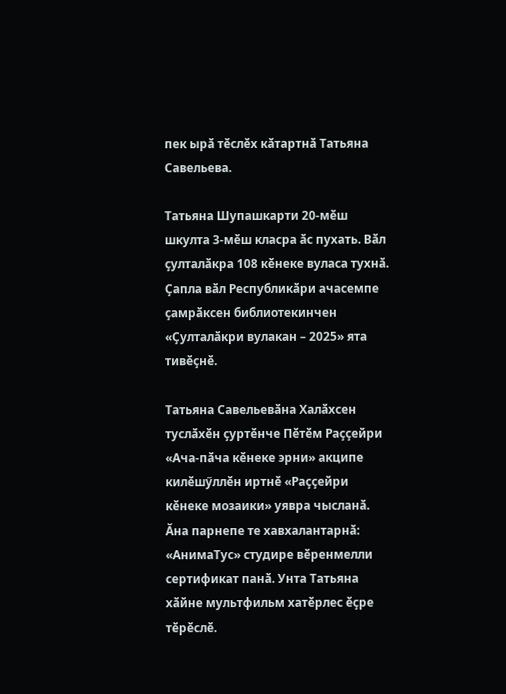пек ырӑ тӗслӗх кӑтартнӑ Татьяна Савельева.

Татьяна Шупашкарти 20-мӗш шкулта 3-мӗш класра ӑс пухать. Вӑл ҫулталӑкра 108 кӗнеке вуласа тухнӑ. Ҫапла вӑл Республикӑри ачасемпе ҫамрӑксен библиотекинчен «Ҫулталӑкри вулакан – 2025» ята тивӗҫнӗ.

Татьяна Савельевӑна Халӑхсен туслӑхӗн ҫуртӗнче Пӗтӗм Раҫҫейри «Ача-пӑча кӗнеке эрни» акципе килӗшӳллӗн иртнӗ «Раҫҫейри кӗнеке мозаики» уявра чысланӑ. Ӑна парнепе те хавхалантарнӑ: «АнимаТус» студире вӗренмелли сертификат панӑ. Унта Татьяна хӑйне мультфильм хатӗрлес ӗҫре тӗрӗслӗ.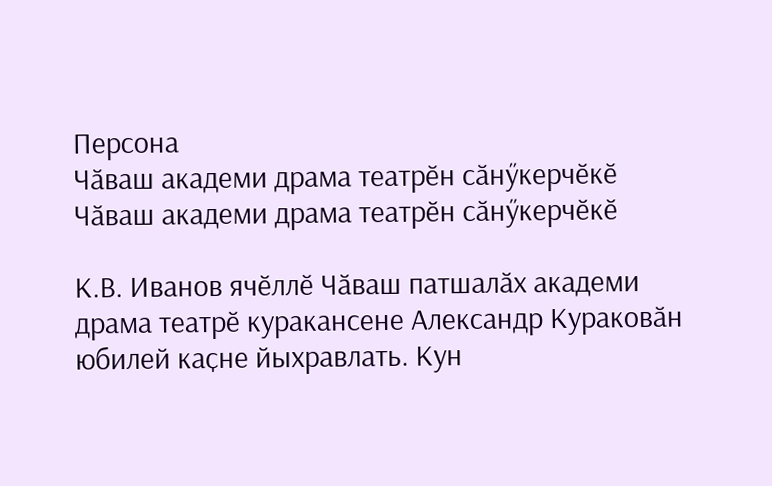Персона
Чӑваш академи драма театрӗн сӑнӳкерчӗкӗ
Чӑваш академи драма театрӗн сӑнӳкерчӗкӗ

К.В. Иванов ячӗллӗ Чӑваш патшалӑх академи драма театрӗ куракансене Александр Кураковӑн юбилей каҫне йыхравлать. Кун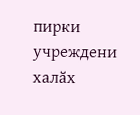пирки учреждени халӑх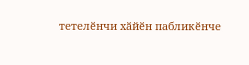тетелӗнчи хӑйӗн пабликӗнче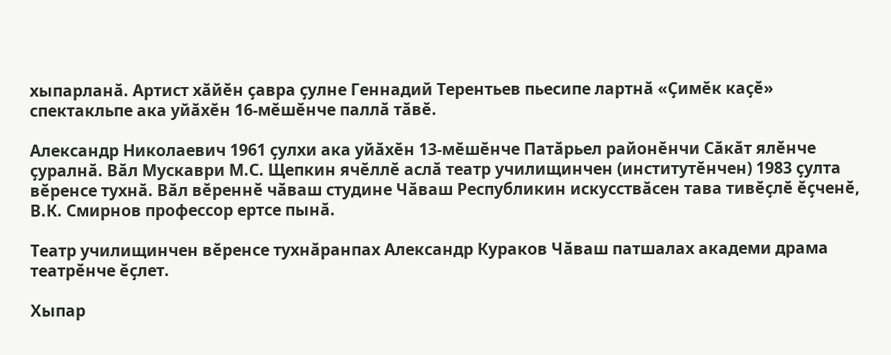хыпарланӑ. Артист хӑйӗн ҫавра ҫулне Геннадий Терентьев пьесипе лартнӑ «Ҫимӗк каҫӗ» спектакльпе ака уйӑхӗн 16-мӗшӗнче паллӑ тӑвӗ.

Александр Николаевич 1961 ҫулхи ака уйӑхӗн 13-мӗшӗнче Патӑрьел районӗнчи Сӑкӑт ялӗнче ҫуралнӑ. Вӑл Мускаври М.С. Щепкин ячӗллӗ аслӑ театр училищинчен (институтӗнчен) 1983 ҫулта вӗренсе тухнӑ. Вӑл вӗреннӗ чӑваш студине Чӑваш Республикин искусствӑсен тава тивӗҫлӗ ӗҫченӗ, В.К. Смирнов профессор ертсе пынӑ.

Театр училищинчен вӗренсе тухнӑранпах Александр Кураков Чӑваш патшалах академи драма театрӗнче ӗҫлет.

Хыпар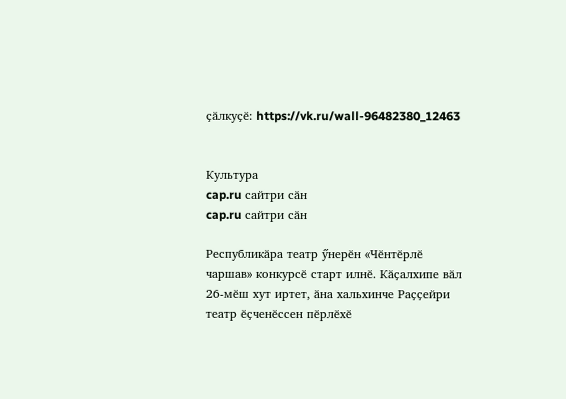ҫӑлкуҫӗ: https://vk.ru/wall-96482380_12463


Культура
cap.ru сайтри сӑн
cap.ru сайтри сӑн

Республикӑра театр ӳнерӗн «Чӗнтӗрлӗ чаршав» конкурсӗ старт илнӗ. Кӑҫалхипе вӑл 26-мӗш хут иртет, ӑна хальхинче Раҫҫейри театр ӗҫченӗссен пӗрлӗхӗ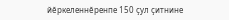йӗркеленнӗренпе 150 ҫул ҫитнине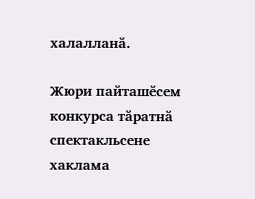халалланӑ.

Жюри пайташӗсем конкурса тӑратнӑ спектакльсене хаклама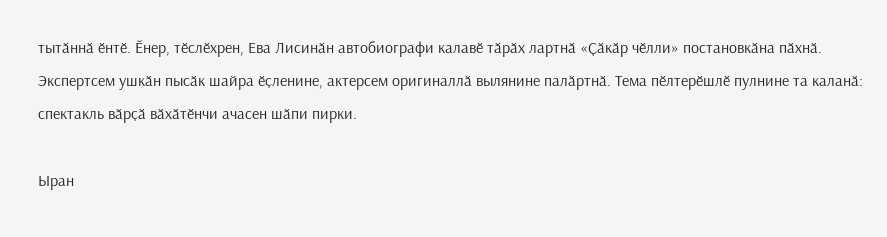тытӑннӑ ӗнтӗ. Ӗнер, тӗслӗхрен, Ева Лисинӑн автобиографи калавӗ тӑрӑх лартнӑ «Ҫӑкӑр чӗлли» постановкӑна пӑхнӑ. Экспертсем ушкӑн пысӑк шайра ӗҫленине, актерсем оригиналлӑ вылянине палӑртнӑ. Тема пӗлтерӗшлӗ пулнине та каланӑ: спектакль вӑрҫӑ вӑхӑтӗнчи ачасен шӑпи пирки.

Ыран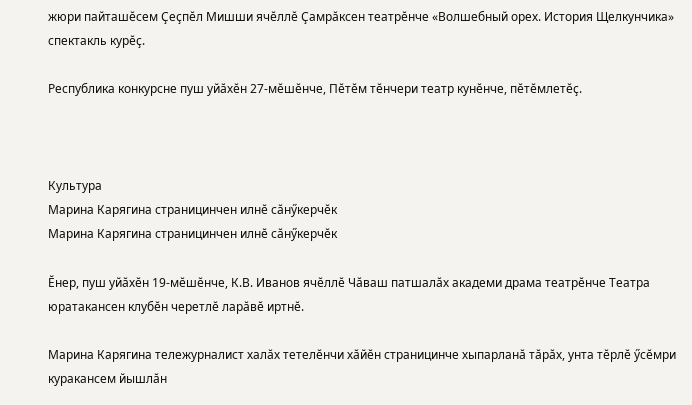жюри пайташӗсем Ҫеҫпӗл Мишши ячӗллӗ Ҫамрӑксен театрӗнче «Волшебный орех. История Щелкунчика» спектакль курӗҫ.

Республика конкурсне пуш уйӑхӗн 27-мӗшӗнче, Пӗтӗм тӗнчери театр кунӗнче, пӗтӗмлетӗҫ.



Культура
Марина Карягина страницинчен илнӗ сӑнӳкерчӗк
Марина Карягина страницинчен илнӗ сӑнӳкерчӗк

Ӗнер, пуш уйӑхӗн 19-мӗшӗнче, К.В. Иванов ячӗллӗ Чӑваш патшалӑх академи драма театрӗнче Театра юратакансен клубӗн черетлӗ ларӑвӗ иртнӗ.

Марина Карягина тележурналист халӑх тетелӗнчи хӑйӗн страницинче хыпарланӑ тӑрӑх, унта тӗрлӗ ӳсӗмри куракансем йышлӑн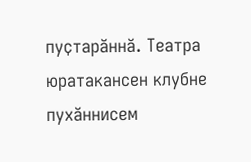пуҫтарӑннӑ. Театра юратакансен клубне пухӑннисем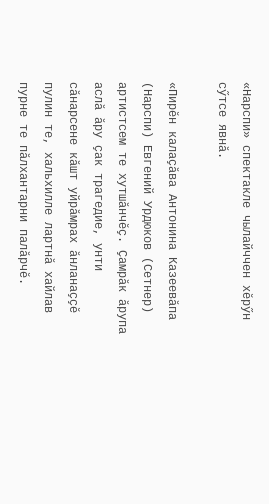«Нарспи» спектакле чылайччен хӗрӳн сӳтсе явнӑ.

«Пирӗн калаҫӑва Антонина Казеевӑпа (Нарспи) Евгений Урдюков (Сетнер) артистсем те хутшӑнчӗҫ. Ҫамрӑк ӑрупа аслӑ ӑру ҫак трагедие, унти сӑнарсене кӑшт уйрӑмрах ӑнланаҫҫӗ пулин те, хальхилле лартнӑ хайлав пурне те пӑлхантарни палӑрчӗ.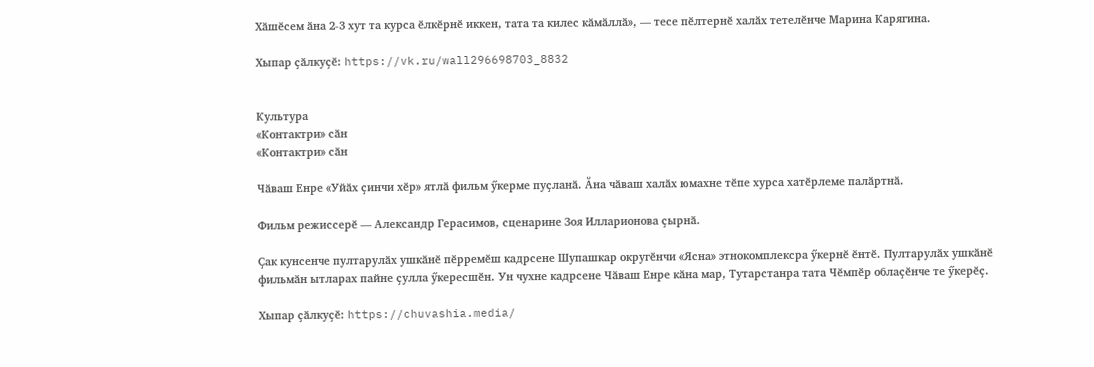Хӑшӗсем ӑна 2-3 хут та курса ӗлкӗрнӗ иккен, тата та килес кӑмӑллӑ», — тесе пӗлтернӗ халӑх тетелӗнче Марина Карягина.

Хыпар ҫӑлкуҫӗ: https://vk.ru/wall296698703_8832


Культура
«Контактри» сӑн
«Контактри» сӑн

Чӑваш Енре «Уйӑх ҫинчи хӗр» ятлӑ фильм ӳкерме пуҫланӑ. Ӑна чӑваш халӑх юмахне тӗпе хурса хатӗрлеме палӑртнӑ.

Фильм режиссерӗ — Александр Герасимов, сценарине Зоя Илларионова ҫырнӑ.

Ҫак кунсенче пултарулӑх ушкӑнӗ пӗрремӗш кадрсене Шупашкар округӗнчи «Ясна» этнокомплексра ӳкернӗ ӗнтӗ. Пултарулӑх ушкӑнӗ фильмӑн ытларах пайне ҫулла ӳкересшӗн. Ун чухне кадрсене Чӑваш Енре кӑна мар, Тутарстанра тата Чӗмпӗр облаҫӗнче те ӳкерӗҫ.

Хыпар ҫӑлкуҫӗ: https://chuvashia.media/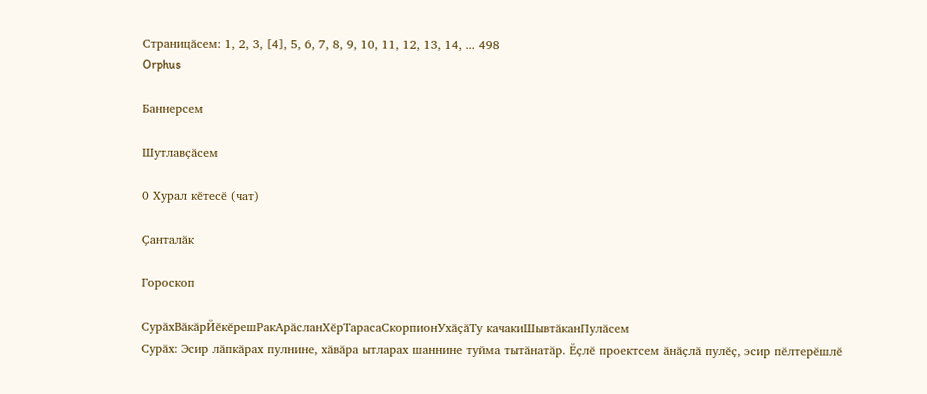Страницӑсем: 1, 2, 3, [4], 5, 6, 7, 8, 9, 10, 11, 12, 13, 14, ... 498
Orphus

Баннерсем

Шутлавҫӑсем

0 Хурал кӗтесӗ (чат)

Ҫанталӑк

Гороскоп

СурӑхВӑкӑрЙӗкӗрешРакАрӑсланХӗрТарасаСкорпионУхӑҫӑТу качакиШывтӑканПулӑсем
Сурӑх: Эсир лӑпкӑрах пулнине, хӑвӑра ытларах шаннине туйма тытӑнатӑр. Ӗҫлӗ проектсем ӑнӑҫлӑ пулӗҫ, эсир пӗлтерӗшлӗ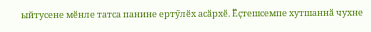ыйтусене мӗнле татса панине ертӳлӗх асӑрхӗ. Ӗҫтешсемпе хутшаннӑ чухне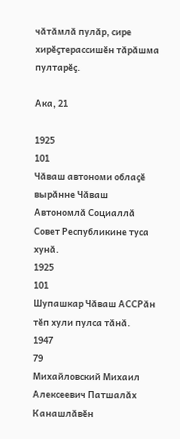чӑтӑмлӑ пулӑр, сире хирӗҫтерассишӗн тӑрӑшма пултарӗҫ.

Ака, 21

1925
101
Чӑваш автономи облаҫӗ вырӑнне Чӑваш Автономлӑ Социаллӑ Совет Республикине туса хунӑ.
1925
101
Шупашкар Чӑваш АССРӑн тӗп хули пулса тӑнӑ.
1947
79
Михайловский Михаил Алексеевич Патшалӑх Канашлӑвӗн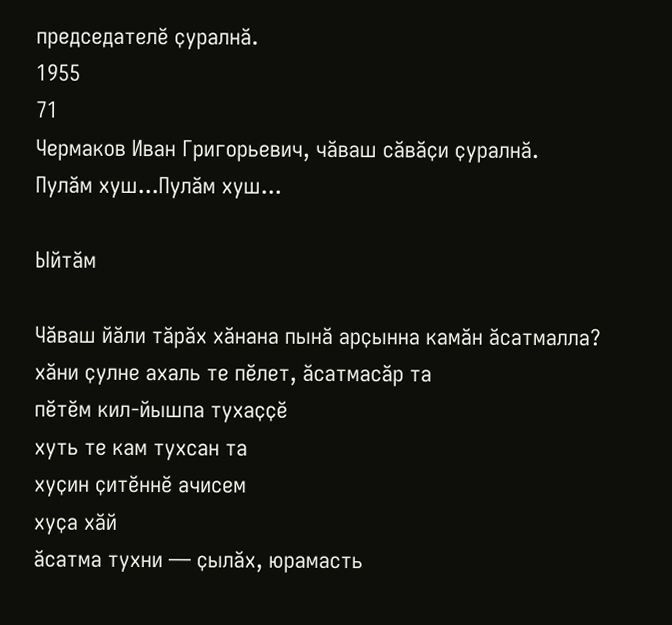председателӗ ҫуралнӑ.
1955
71
Чермаков Иван Григорьевич, чӑваш сӑвӑҫи ҫуралнӑ.
Пулӑм хуш...Пулӑм хуш...

Ыйтӑм

Чӑваш йӑли тӑрӑх хӑнана пынӑ арҫынна камӑн ӑсатмалла?
хӑни ҫулне ахаль те пӗлет, ӑсатмасӑр та
пӗтӗм кил-йышпа тухаҫҫӗ
хуть те кам тухсан та
хуҫин ҫитӗннӗ ачисем
хуҫа хӑй
ӑсатма тухни — ҫылӑх, юрамасть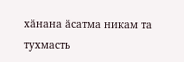хӑнана ӑсатма никам та тухмасть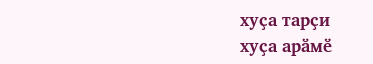хуҫа тарҫи
хуҫа арӑмӗ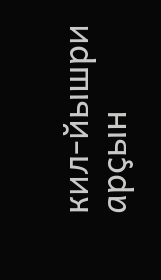кил-йышри арҫын